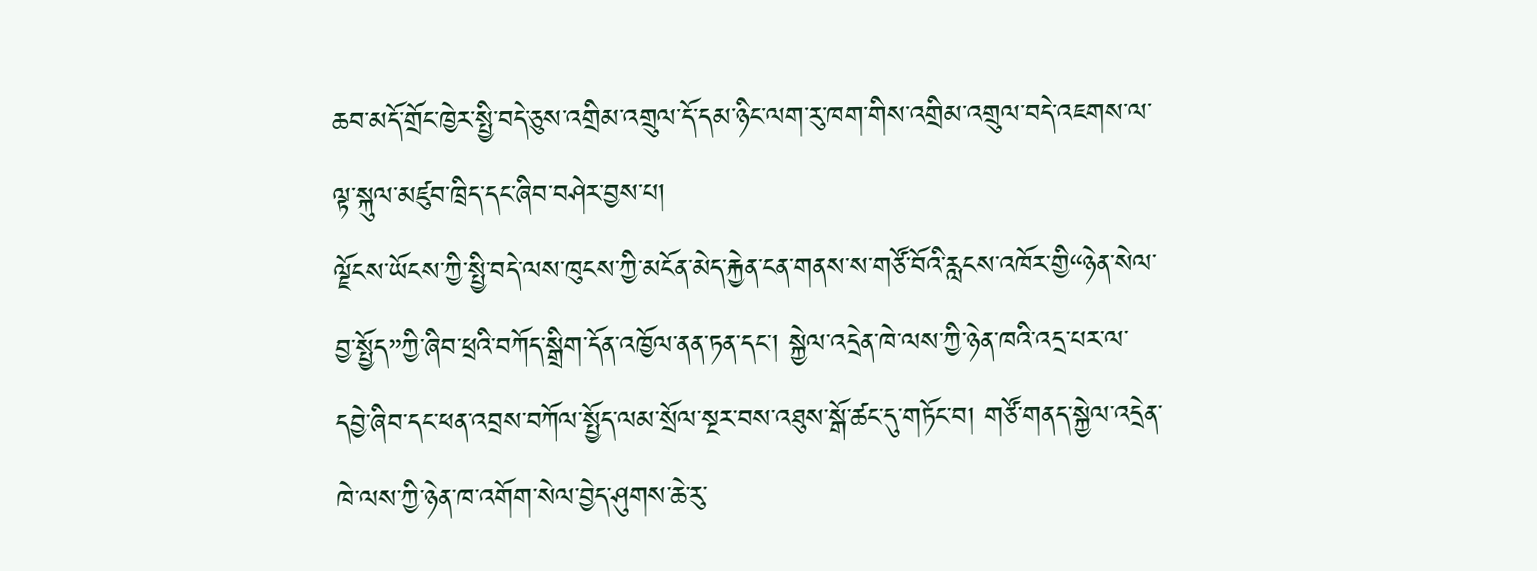ཆབ་མདོ་གྲོང་ཁྱེར་སྤྱི་བདེ་ཅུས་འགྲིམ་འགྲུལ་དོ་དམ་ཉིང་ལག་རུ་ཁག་གིས་འགྲིམ་འགྲུལ་བདེ་འཇགས་ལ་ལྟ་སྐུལ་མཛུབ་ཁྲིད་དང་ཞིབ་བཤེར་བྱས་པ།
ལྗོངས་ཡོངས་ཀྱི་སྤྱི་བདེ་ལས་ཁུངས་ཀྱི་མངོན་མེད་རྐྱེན་ངན་གནས་ས་གཙོ་བོའི་རླངས་འཁོར་གྱི“ཉེན་སེལ་བྱ་སྤྱོད”ཀྱི་ཞིབ་ཕྲའི་བཀོད་སྒྲིག་དོན་འཁྱོལ་ནན་ཏན་དང་། སྐྱེལ་འདྲེན་ཁེ་ལས་ཀྱི་ཉེན་ཁའི་འདྲ་པར་ལ་དབྱེ་ཞིབ་དང་ཕན་འབྲས་བཀོལ་སྤྱོད་ལམ་སྲོལ་སྔར་བས་འཐུས་སྒོ་ཚང་དུ་གཏོང་བ། གཙོ་གནད་སྐྱེལ་འདྲེན་ཁེ་ལས་ཀྱི་ཉེན་ཁ་འགོག་སེལ་བྱེད་ཤུགས་ཆེ་རུ་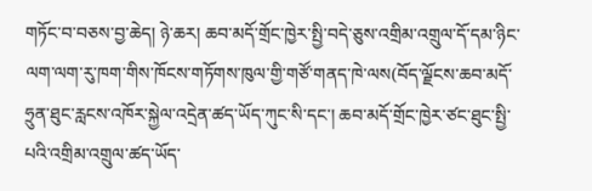གཏོང་བ་བཅས་བྱ་ཆེད། ཉེ་ཆར། ཆབ་མདོ་གྲོང་ཁྱེར་སྤྱི་བདེ་ཅུས་འགྲིམ་འགྲུལ་དོ་དམ་ཉིང་ལག་ལག་རུ་ཁག་གིས་ཁོངས་གཏོགས་ཁུལ་གྱི་གཙོ་གནད་ཁེ་ལས(བོད་ལྗོངས་ཆབ་མདོ་ཧྲུན་ཐུང་རླངས་འཁོར་སྐྱེལ་འདྲེན་ཚད་ཡོད་ཀུང་སི་དང་། ཆབ་མདོ་གྲོང་ཁྱེར་ཙང་ཐུང་སྤྱི་པའི་འགྲིམ་འགྲུལ་ཚད་ཡོད་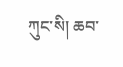ཀུང་སི། ཆབ་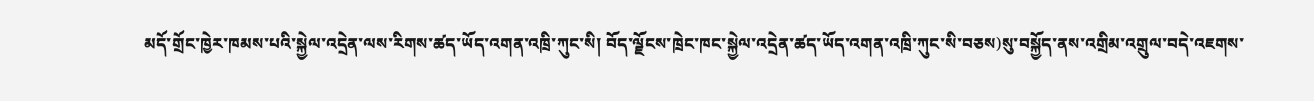མདོ་གྲོང་ཁྱེར་ཁམས་པའི་སྐྱེལ་འདྲེན་ལས་རིགས་ཚད་ཡོད་འགན་འཁྲི་ཀུང་སི། བོད་ལྗོངས་ཁྲེང་ཁང་སྐྱེལ་འདྲེན་ཚད་ཡོད་འགན་འཁྲི་ཀུང་སི་བཅས)སུ་བསྐྱོད་ནས་འགྲིམ་འགྲུལ་བདེ་འཇགས་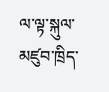ལ་ལྟ་སྐུལ་མཛུབ་ཁྲིད་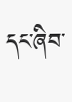དང་ཞིབ་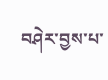བཤེར་བྱས་པ་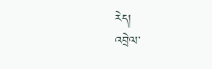རེད།
འབྲེལ་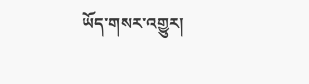ཡོད་གསར་འགྱུར།